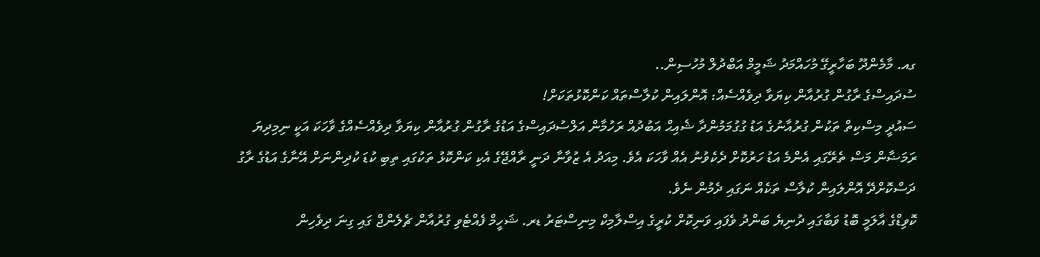ގއ. މާމެންދޫ ބަހާރީގޭ މުހައްމަދު ޝަމީމް އަބްދުލް މުހުސިން..
ސުދައިސްގެ ރާގުން ގުރުއާން ކިޔަވާ ދިވެއްސެއް: އޮންލައިން ކުލާސްތައް ކަންކޮޅުތަކަށް!
ސައުދީ މިސްކިތް ތަކުން ގުރުއާނުގެ އަޑު ގުގުމަމުންދާ ޝެއިޙް އަބުދުއް ރަހުމާން އަލްސުދައިސްގެ އަޑުގެ ރާގުން ގުރުއާން ކިޔަވާ ދިވެއްސެއްގެ ވާހަކަ އަކީ ނިމިދިޔަ ރަމަޟާން މަސް ތެރޭގައި އެންމެ އަޑު ހަރުކޮށް ދެކެވުނު އެއް ވާހަކަ އެވެ. މިއަދު އެ ޒުވާނާ ދަނީ ރާއްޖޭގެ އެކި ކަންކޮޅު ތަކުގައި ތިބި ކުޑަ ކުދިންނަށް އޭނާގެ އަޑުގެ ރާގު ދަސްކޮށްދޭ އޮންލައިން ކުލާސް ތަކެއް ނަގައި ދެމުން ނެވެ.
ކޮވިޑްގެ އާލަމީ ބޮޑު ވަބާގައި ދުނިޔެ ބަންދު ވެފައި ވަނިކޮށް ކުރީގެ އިސްލާމިކް މިނިސްޓަރު ޑރ. ޝަހީމް ފެއްޓެވި ގުރުއާން ޗެލެންޖް ގައި ގިނަ ދިވެހިން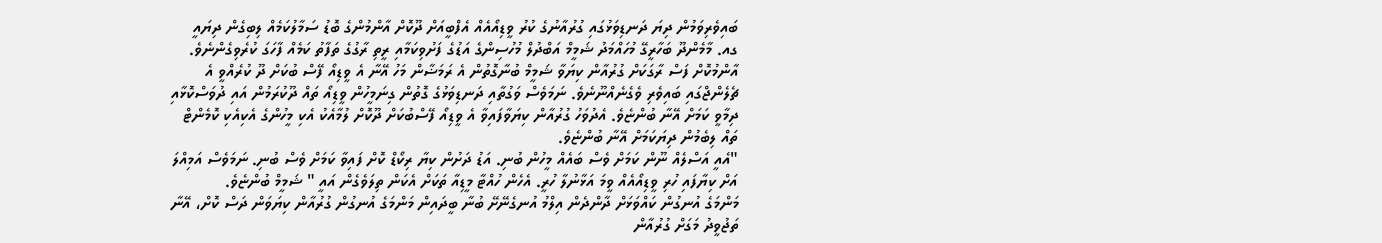ބައިވެރިވަމުން ދިޔަ ދަނޑިވަޅުގައި ގުރުއާނުގެ ކުރު ވީޑިއޯއެއް އެފްބީއަށް ދޫކޮށް އާންމުންގެ ބޮޑު ސަމާލުކަމެއް ލިބިގެން ދިޔައީ ގއ. މާމެންދޫ ބަހާރީގޭ މުހައްމަދު ޝަމީމް އަބްދުލް މުހުސިންގެ އަޑުގެ ފަށުވިކަމާއި ރީތި ރާގުގެ ތަފާތު ކަމެއް ފާހަގަ ކުރެވިގެންނެވެ.
އާންމުކޮށް ފަސް ރާގަކަށް ގުރުއާން ކިޔަވާ ޝަމީމް ބުނާގޮތުން އެ ރަމަޟާން މަހު އޭނާ އެ ވީޑިއޯ ފޭސް ބުކަށް ދޫ ކުރެއްވީ އެ ޗެލެންޖްގައި ބައިވެރި ވެގެނެއްނޫނެވެ. ނަމަވެސް ވަގުތާއި ދަނޑިވަޅުގެ ގޮތުން ގިނަމީހުން ވީޑިއޯ ތައް ދޫކުރަމުން އައި ދުވަސްކޮޅާއި ދިމާވީ ކަމަށް އޭނާ ބުންޏެވެ. އެދުވަހު ގުރުއާން ކިޔަވާފައިވާ އެ ވީޑިއޯ ފޭސްބުކަށް ދޫކޮށް ލުމާއެކު އެކި މީހުންގެ އެކިއެކި ކޮމެންޓް ތައް ލިބެމުން ދިޔަކަމަށް އޭނާ ބުންޏެވެ.
"އެއީ އަސްލެއް ނޫން ކަމަށް ވެސް ބައެއް މީހުން ބުނި. އަޑު ދަށުން ކިޔާ ރިކޯޑް ކޮށް ފައިވާ ކަމަށް ވެސް ބުނި. ނަމަވެސް އަމިއްލަ އަށް ކިޔާފައި ހުރި ވީޑިއޯއެއް ވީމަ އަޅާނުލާ ހުރީ. އެހެން ހުއްޓާ މީޑިއާ ތަކަށް އެކަން ތިލަވެގެން އައީ " ޝަމީމް ބުންޏެވެ.
މަންމަގެ އުނގުން ކައްވަޅަށް ދާންދެން އިލްމު އުނގެނޭށޭ ބުނާ ބީދައިން މަންމަގެ އުނގުން ގުރުއާން ކިޔަވަން ދަސް ކޮށް، އޭނާ ތަޖުވީދު މަގަށް ގުރުއާން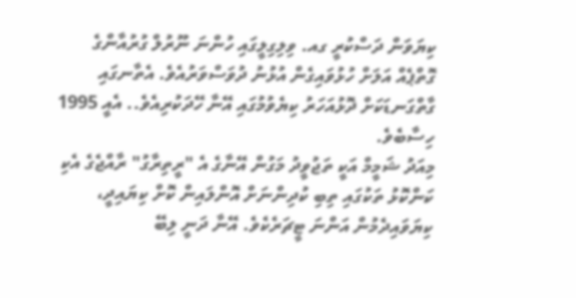ކިޔަވަން ދަސްކުރީ ގއ. ވިލިގިލީގައި ހުންނަ ނޫރުލް ގުރުއާންގެ ގޮތްޕެއް އަލަށް ހުޅުވައިގެން އުޅުނު ދުވަސްވަރުއެވެ. އެތާނގައި ގާތްގަނޑަކަށް ދޮޅުއަހަރު ކިޔެވުމުގައި އޭނާ ހޭދަކުރިއެވެ.. އެއީ 1995 ހިސާބެވެ.
މިއަދު ޝަމީމް އަކީ ތަޖުވީދު މަގުން އޭނާގެ އެ "ރީތިރާގު" ރާއްޖެގެ އެކި ކަންކޮޅު ތަކުގައި ތިބި ކުދިންނަށް އޮންލައިން ކޮށް ކިޔައިދީ، ކިޔަވައިދެމުން އަންނަ ޓީޗަރެކެވެ. އޭނާ ދަނީ ލިބޭ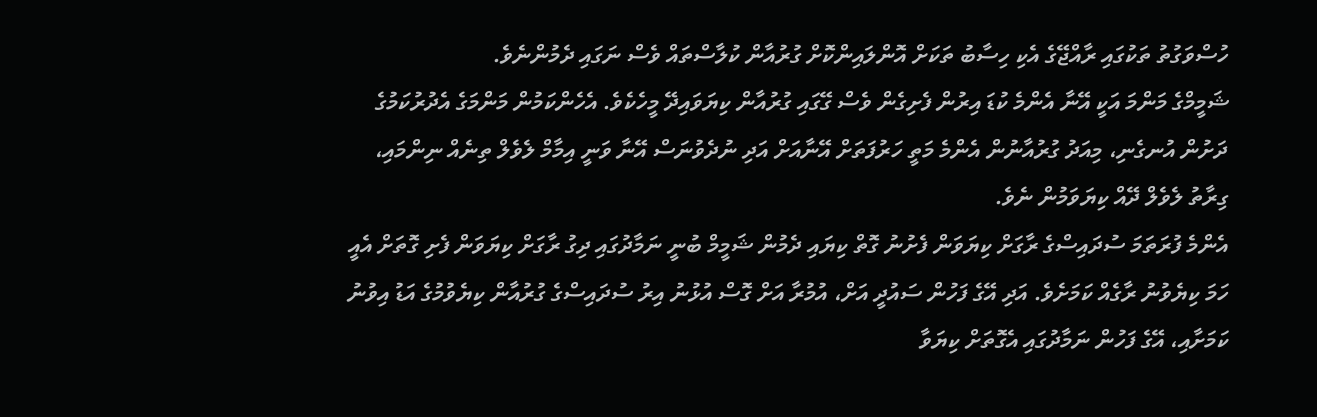ހުސްވަގުތު ތަކުގައި ރާއްޖޭގެ އެކި ހިސާބު ތަކަށް އޮންލައިންކޮށް ގުރުއާން ކުލާސްތައް ވެސް ނަގައި ދެމުންނެވެ.
ޝަމީމްގެ މަންމަ އަކީ އޭނާ އެންމެ ކުޑަ އިރުން ފެށިގެން ވެސް ގޭގައި ގުރުއާން ކިޔަވައިދޭ މީހެކެވެ. އެހެންކަމުން މަންމަގެ އެދުރުކަމުގެ ދަށުން އުނގެނި، މިއަދު ގުރުއާނުން އެންމެ މަތީ ހަރުފަތަށް އޭނާއަށް އަދި ނުދެވުނަސް އޭނާ ވަނީ އިމާމް ލެވެލް ތިނެއް ނިންމައި، ގިރާތު ލެވެލް ދޭއް ކިޔަވަމުން ނެވެ.
އެންމެ ފުރަތަމަ ސުދައިސްގެ ރާގަށް ކިޔަވަން ފެށުނު ގޮތް ކިޔައި ދެމުން ޝަމީމް ބުނީ ނަމާދުގައި ދިގު ރާގަށް ކިޔަވަން ފެށި ގޮތަށް އެއީ ހަމަ ކިޔެވުނު ރާގެއް ކަމަށެވެ. އަދި އޭގެ ފަހުން ސައުދީ އަށް، އުމުރާ އަށް ގޮސް އުޅުނު އިރު ސުދައިސްގެ ގުރުއާން ކިޔެވުމުގެ އަޑު އިވުނު ކަމަށާއި، އޭގެ ފަހުން ނަމާދުގައި އެގޮތަށް ކިޔަވާ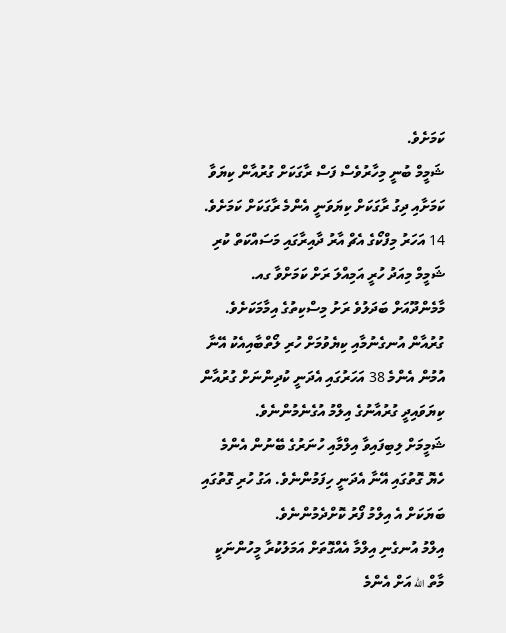ކަމަށެވެ.
ޝަމީމް ބުނީ މިހާރުވެސް ފަސް ރާގަކަށް ގުރުއާން ކިޔަވާ ކަމަށާއި ދިގު ރާގަކަށް ކިޔަވަނީ އެންމެ ރާގަކަށް ކަމަށެވެ.
14 އަހަރު މިފްކޯގެ އެޗް އާރު ދާއިރާގައި މަސައްކަތް ކުރި ޝަމީމް މިއަދު ހުރީ އަމިއްލަ ރަށް ކަމަށްވާ ގއ. މާމެންދޫއަށް ބަދަލުވެ ރަށު މިސްކިތުގެ އިމާމަކަށެވެ. ގުރުއާން އުނގެނުމާއި ކިޔެވުމަށް ހުރި ލޯތްބާއިއެކު އޭނާ އުމުން އެންމެ 38 އަހަރުގައި އެދަނީ ކުދިންނަށް ގުރުއާން ކިޔަވައިދީ ގުރުއާނުގެ އިލްމު އުގެނެމުންނެވެ.
ޝަމީމަށް ލިބިފައިވާ އިލްމާއި ހުނަރުގެ ބޭނުން އެންމެ ހެޔޮ ގޮތުގައި އޭނާ އެދަނީ ހިފަމުންނެވެ. އަގު ހުރި ގޮތުގައި ބަޔަކަށް އެ އިލްމު ފޯރު ކޮށްދެމުންނެވެ.
އިލްމު އުނގެނި އިލްމާ އެއްގޮތަށް އަމަލުކުރާ މީހުންނަކީ މާތް الله އަށް އެންމެ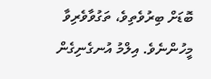ބޮޑަށް ބިރުވެތިވެ، ތަގުވާވެރިވާ މީހުންނެވެ. އިލްމު އުނގެނިގެން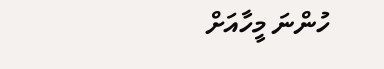ހުންނަ މީހާއަށް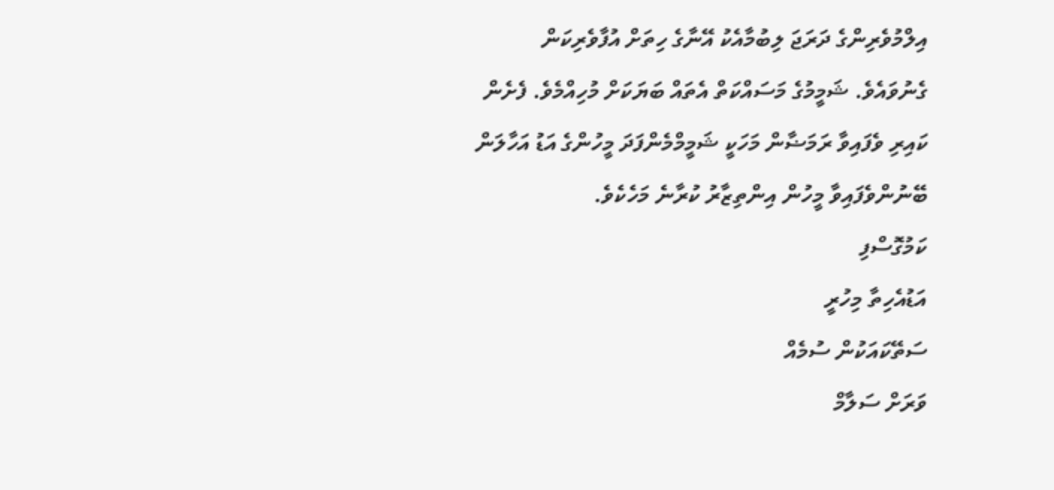އިލްމުވެރިންގެ ދަރަޖަ ލިބުމާއެކު އޭނާގެ ހިތަށް އުފާވެރިކަން ގެނުވައެވެ. ޝަމީމުގެ މަސައްކަތް އެތައް ބަޔަކަށް މުހިއްމެވެ. ފެށެން ކައިރި ވެފައިވާ ރަމަޟާން މަހަކީ ޝަމީމްމެންފަދަ މީހުންގެ އަޑު އަހާލަން ބޭނުންވެފައިވާ މީހުން އިންތިޒާރު ކުރާނެ މަހެކެވެ.
ކަމުގޮސްފި
އަޑުއެހިތާ މިހުރީ
ސަތޭކައަކުން ސުމެއް
ވަރަށް ސަލާމް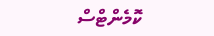ކޮމެންޓްސް